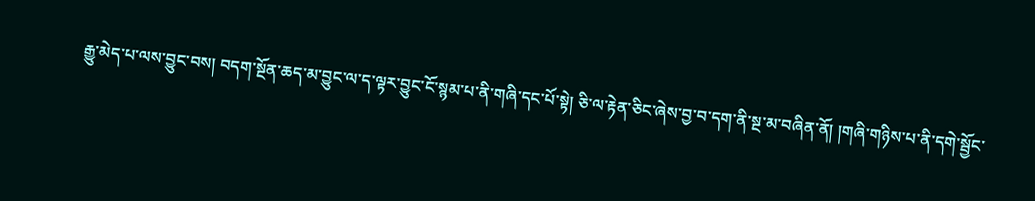རྒྱུ་མེད་པ་ལས་བྱུང་བས། བདག་སྔོན་ཆད་མ་བྱུང་ལ་ད་ལྟར་བྱུང་ངོ་སྙམ་པ་ནི་གཞི་དང་པོ་སྟེ། ཅི་ལ་རྟེན་ཅིང་ཞེས་བྱ་བ་དག་ནི་སྔ་མ་བཞིན་ནོ། །གཞི་གཉིས་པ་ནི་དགེ་སྦྱོང་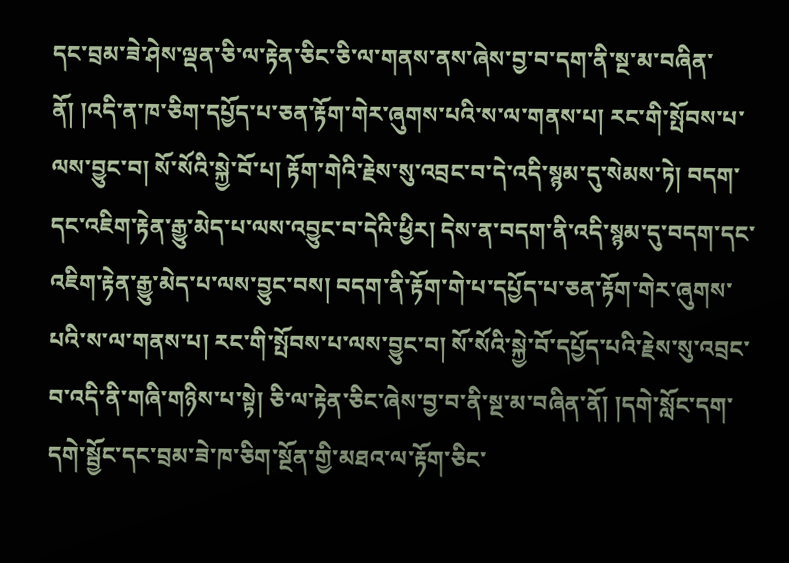དང་བྲམ་ཟེ་ཤེས་ལྡན་ཅི་ལ་རྟེན་ཅིང་ཅི་ལ་གནས་ནས་ཞེས་བྱ་བ་དག་ནི་སྔ་མ་བཞིན་ནོ། །འདི་ན་ཁ་ཅིག་དཔྱོད་པ་ཅན་རྟོག་གེར་ཞུགས་པའི་ས་ལ་གནས་པ། རང་གི་སྤོབས་པ་ལས་བྱུང་བ། སོ་སོའི་སྐྱེ་བོ་པ། རྟོག་གེའི་རྗེས་སུ་འབྲང་བ་དེ་འདི་སྙམ་དུ་སེམས་ཏེ། བདག་དང་འཇིག་རྟེན་རྒྱུ་མེད་པ་ལས་འབྱུང་བ་དེའི་ཕྱིར། དེས་ན་བདག་ནི་འདི་སྙམ་དུ་བདག་དང་འཇིག་རྟེན་རྒྱུ་མེད་པ་ལས་བྱུང་བས། བདག་ནི་རྟོག་གེ་པ་དཔྱོད་པ་ཅན་རྟོག་གེར་ཞུགས་པའི་ས་ལ་གནས་པ། རང་གི་སྤོབས་པ་ལས་བྱུང་བ། སོ་སོའི་སྐྱེ་བོ་དཔྱོད་པའི་རྗེས་སུ་འབྲང་བ་འདི་ནི་གཞི་གཉིས་པ་སྟེ། ཅི་ལ་རྟེན་ཅིང་ཞེས་བྱ་བ་ནི་སྔ་མ་བཞིན་ནོ། །དགེ་སློང་དག་དགེ་སྦྱོང་དང་བྲམ་ཟེ་ཁ་ཅིག་སྔོན་གྱི་མཐའ་ལ་རྟོག་ཅིང་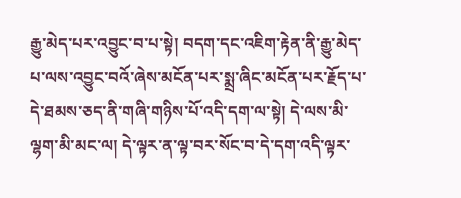རྒྱུ་མེད་པར་འབྱུང་བ་པ་སྟེ། བདག་དང་འཇིག་རྟེན་ནི་རྒྱུ་མེད་པ་ལས་འབྱུང་བའོ་ཞེས་མངོན་པར་སྨྲ་ཞིང་མངོན་པར་རྗོད་པ་དེ་ཐམས་ཅད་ནི་གཞི་གཉིས་པོ་འདི་དག་ལ་སྟེ། དེ་ལས་མི་ལྷག་མི་མང་ལ། དེ་ལྟར་ན་ལྟ་བར་སོང་བ་དེ་དག་འདི་ལྟར་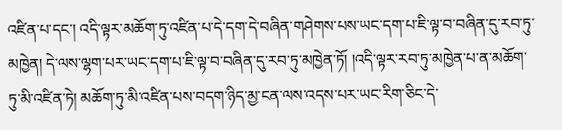འཛིན་པ་དང་། འདི་ལྟར་མཆོག་ཏུ་འཛིན་པ་དེ་དག་དེ་བཞིན་གཤེགས་པས་ཡང་དག་པ་ཇི་ལྟ་བ་བཞིན་དུ་རབ་ཏུ་མཁྱེན། དེ་ལས་ལྷག་པར་ཡང་དག་པ་ཇི་ལྟ་བ་བཞིན་དུ་རབ་ཏུ་མཁྱེན་ཏོ། །འདི་ལྟར་རབ་ཏུ་མཁྱེན་པ་ན་མཆོག་ཏུ་མི་འཛིན་ཏེ། མཆོག་ཏུ་མི་འཛིན་པས་བདག་ཉིད་མྱ་ངན་ལས་འདས་པར་ཡང་རིག་ཅིང་དེ་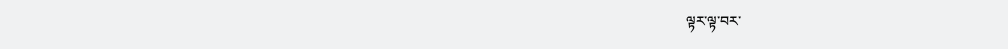ལྟར་ལྟ་བར་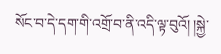སོང་བ་དེ་དག་གི་འགྲོ་བ་ནི་འདི་ལྟ་བུའོ། །སྐྱེ་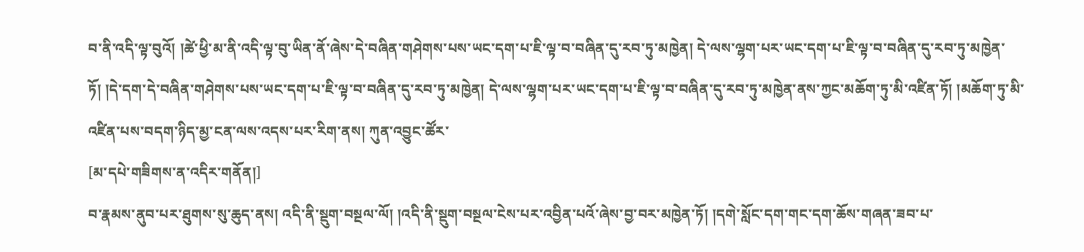བ་ནི་འདི་ལྟ་བུའོ། །ཚེ་ཕྱི་མ་ནི་འདི་ལྟ་བུ་ཡིན་ནོ་ཞེས་དེ་བཞིན་གཤེགས་པས་ཡང་དག་པ་ཇི་ལྟ་བ་བཞིན་དུ་རབ་ཏུ་མཁྱེན། དེ་ལས་ལྷག་པར་ཡང་དག་པ་ཇི་ལྟ་བ་བཞིན་དུ་རབ་ཏུ་མཁྱེན་ཏོ། །དེ་དག་དེ་བཞིན་གཤེགས་པས་ཡང་དག་པ་ཇི་ལྟ་བ་བཞིན་དུ་རབ་ཏུ་མཁྱེན། དེ་ལས་ལྷག་པར་ཡང་དག་པ་ཇི་ལྟ་བ་བཞིན་དུ་རབ་ཏུ་མཁྱེན་ནས་ཀྱང་མཆོག་ཏུ་མི་འཛིན་ཏོ། །མཆོག་ཏུ་མི་འཛིན་པས་བདག་ཉིད་མྱ་ངན་ལས་འདས་པར་རིག་ནས། ཀུན་འབྱུང་ཚོར་
[མ་དཔེ་གཟིགས་ན་འདིར་གནོན།]
བ་རྣམས་ནུབ་པར་ཐུགས་སུ་ཆུད་ནས། འདི་ནི་སྡུག་བསྔལ་ལོ། །འདི་ནི་སྡུག་བསྔལ་ངེས་པར་འབྱིན་པའོ་ཞེས་བྱ་བར་མཁྱེན་ཏོ། །དགེ་སློང་དག་གང་དག་ཆོས་གཞན་ཟབ་པ་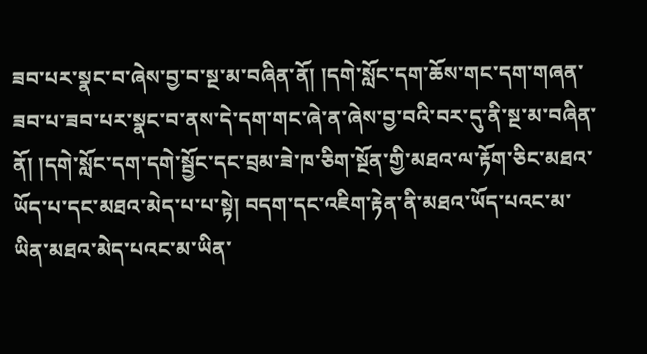ཟབ་པར་སྣང་བ་ཞེས་བྱ་བ་སྔ་མ་བཞིན་ནོ། །དགེ་སློང་དག་ཆོས་གང་དག་གཞན་ཟབ་པ་ཟབ་པར་སྣང་བ་ནས་དེ་དག་གང་ཞེ་ན་ཞེས་བྱ་བའི་བར་དུ་ནི་སྔ་མ་བཞིན་ནོ། །དགེ་སློང་དག་དགེ་སྦྱོང་དང་བྲམ་ཟེ་ཁ་ཅིག་སྔོན་གྱི་མཐའ་ལ་རྟོག་ཅིང་མཐའ་ཡོད་པ་དང་མཐའ་མེད་པ་པ་སྟེ། བདག་དང་འཇིག་རྟེན་ནི་མཐའ་ཡོད་པའང་མ་ཡིན་མཐའ་མེད་པའང་མ་ཡིན་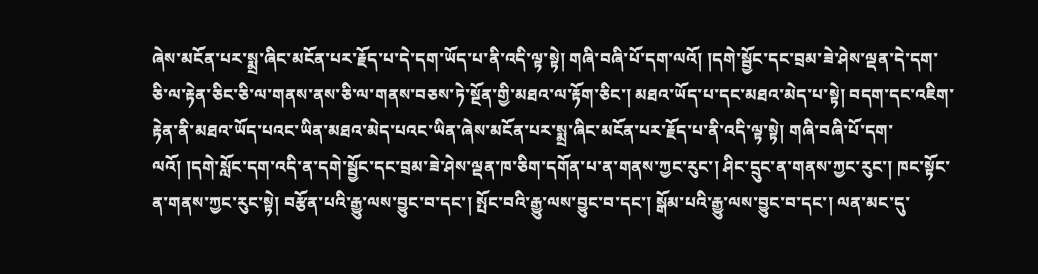ཞེས་མངོན་པར་སྨྲ་ཞིང་མངོན་པར་རྗོད་པ་དེ་དག་ཡོད་པ་ནི་འདི་ལྟ་སྟེ། གཞི་བཞི་པོ་དག་ལའོ། །དགེ་སྦྱོང་དང་བྲམ་ཟེ་ཤེས་ལྡན་དེ་དག་ཅི་ལ་རྟེན་ཅིང་ཅི་ལ་གནས་ནས་ཅི་ལ་གནས་བཅས་ཏེ་སྔོན་གྱི་མཐའ་ལ་རྟོག་ཅིང་། མཐའ་ཡོད་པ་དང་མཐའ་མེད་པ་སྟེ། བདག་དང་འཇིག་རྟེན་ནི་མཐའ་ཡོད་པའང་ཡིན་མཐའ་མེད་པའང་ཡིན་ཞེས་མངོན་པར་སྨྲ་ཞིང་མངོན་པར་རྗོད་པ་ནི་འདི་ལྟ་སྟེ། གཞི་བཞི་པོ་དག་ལའོ། །དགེ་སློང་དག་འདི་ན་དགེ་སྦྱོང་དང་བྲམ་ཟེ་ཤེས་ལྡན་ཁ་ཅིག་དགོན་པ་ན་གནས་ཀྱང་རུང་། ཤིང་དྲུང་ན་གནས་ཀྱང་རུང་། ཁང་སྟོང་ན་གནས་ཀྱང་རུང་སྟེ། བརྩོན་པའི་རྒྱུ་ལས་བྱུང་བ་དང་། སྤོང་བའི་རྒྱུ་ལས་བྱུང་བ་དང་། སྒོམ་པའི་རྒྱུ་ལས་བྱུང་བ་དང་། ལན་མང་དུ་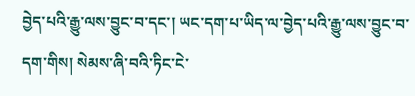བྱེད་པའི་རྒྱུ་ལས་བྱུང་བ་དང་། ཡང་དག་པ་ཡིད་ལ་བྱེད་པའི་རྒྱུ་ལས་བྱུང་བ་དག་གིས། སེམས་ཞི་བའི་ཏིང་ངེ་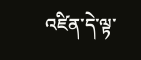འཛིན་དེ་ལྟ་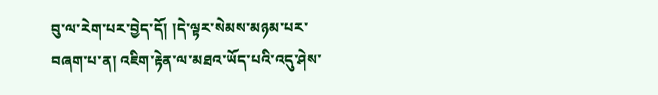བུ་ལ་རེག་པར་བྱེད་དོ། །དེ་ལྟར་སེམས་མཉམ་པར་བཞག་པ་ན། འཇིག་རྟེན་ལ་མཐའ་ཡོད་པའི་འདུ་ཤེས་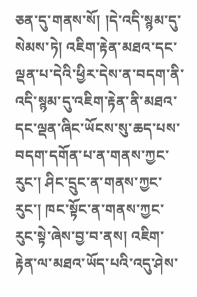ཅན་དུ་གནས་སོ། །དེ་འདི་སྙམ་དུ་སེམས་ཏེ། འཇིག་རྟེན་མཐའ་དང་ལྡན་པ་དེའི་ཕྱིར་དེས་ན་བདག་ནི་འདི་སྙམ་དུ་འཇིག་རྟེན་ནི་མཐའ་དང་ལྡན་ཞིང་ཡོངས་སུ་ཆད་པས་བདག་དགོན་པ་ན་གནས་ཀྱང་རུང་། ཤིང་དྲུང་ན་གནས་ཀྱང་རུང་། ཁང་སྟོང་ན་གནས་ཀྱང་རུང་སྟེ་ཞེས་བྱ་བ་ནས། འཇིག་རྟེན་ལ་མཐའ་ཡོད་པའི་འདུ་ཤེས་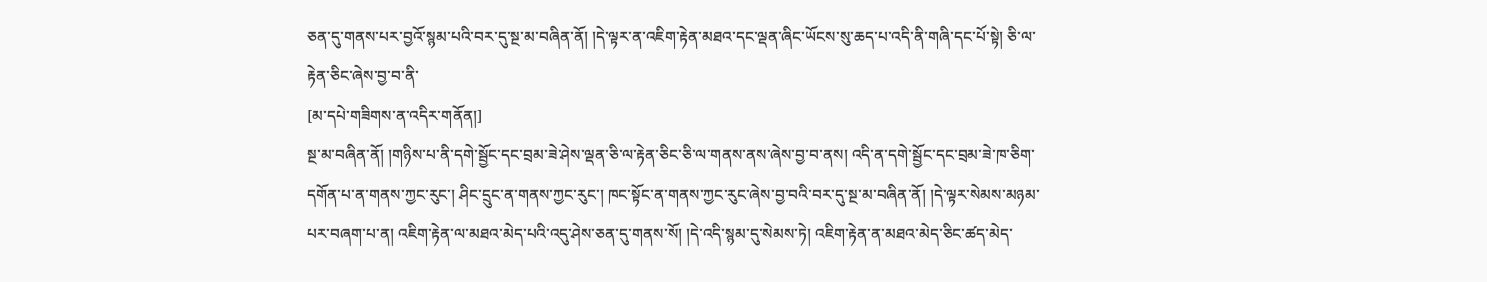ཅན་དུ་གནས་པར་བྱའོ་སྙམ་པའི་བར་དུ་སྔ་མ་བཞིན་ནོ། །དེ་ལྟར་ན་འཇིག་རྟེན་མཐའ་དང་ལྡན་ཞིང་ཡོངས་སུ་ཆད་པ་འདི་ནི་གཞི་དང་པོ་སྟེ། ཅི་ལ་རྟེན་ཅིང་ཞེས་བྱ་བ་ནི་
[མ་དཔེ་གཟིགས་ན་འདིར་གནོན།]
སྔ་མ་བཞིན་ནོ། །གཉིས་པ་ནི་དགེ་སྦྱོང་དང་བྲམ་ཟེ་ཤེས་ལྡན་ཅི་ལ་རྟེན་ཅིང་ཅི་ལ་གནས་ནས་ཞེས་བྱ་བ་ནས། འདི་ན་དགེ་སྦྱོང་དང་བྲམ་ཟེ་ཁ་ཅིག་དགོན་པ་ན་གནས་ཀྱང་རུང་། ཤིང་དྲུང་ན་གནས་ཀྱང་རུང་། ཁང་སྟོང་ན་གནས་ཀྱང་རུང་ཞེས་བྱ་བའི་བར་དུ་སྔ་མ་བཞིན་ནོ། །དེ་ལྟར་སེམས་མཉམ་པར་བཞག་པ་ན། འཇིག་རྟེན་ལ་མཐའ་མེད་པའི་འདུ་ཤེས་ཅན་དུ་གནས་སོ། །དེ་འདི་སྙམ་དུ་སེམས་ཏེ། འཇིག་རྟེན་ན་མཐའ་མེད་ཅིང་ཚད་མེད་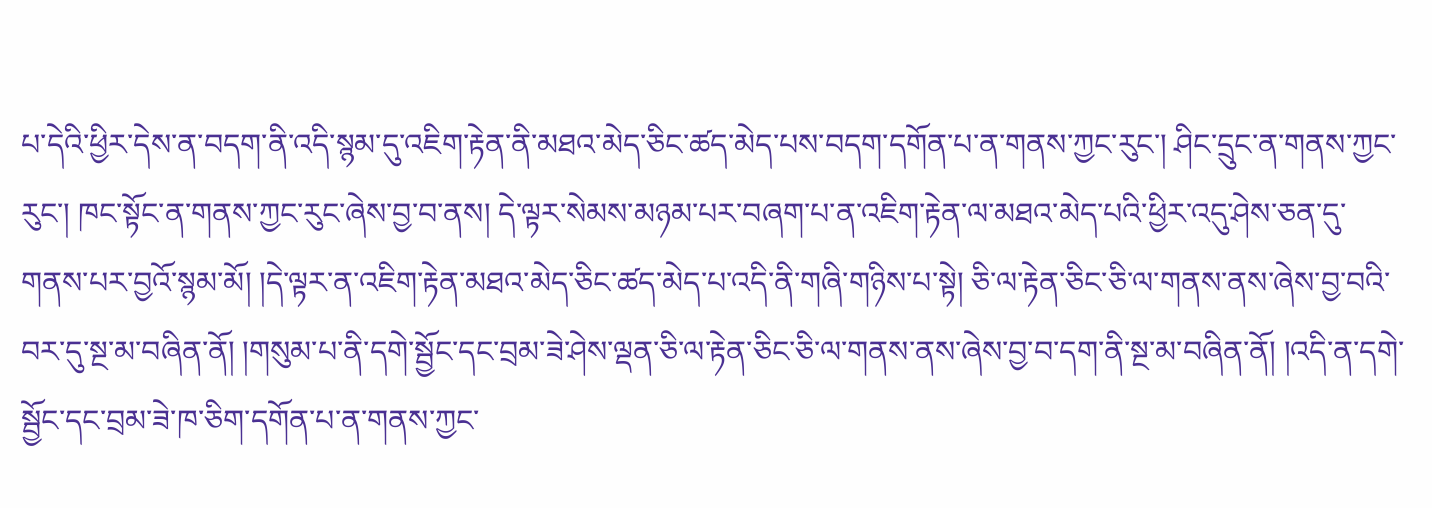པ་དེའི་ཕྱིར་དེས་ན་བདག་ནི་འདི་སྙམ་དུ་འཇིག་རྟེན་ནི་མཐའ་མེད་ཅིང་ཚད་མེད་པས་བདག་དགོན་པ་ན་གནས་ཀྱང་རུང་། ཤིང་དྲུང་ན་གནས་ཀྱང་རུང་། ཁང་སྟོང་ན་གནས་ཀྱང་རུང་ཞེས་བྱ་བ་ནས། དེ་ལྟར་སེམས་མཉམ་པར་བཞག་པ་ན་འཇིག་རྟེན་ལ་མཐའ་མེད་པའི་ཕྱིར་འདུ་ཤེས་ཅན་དུ་གནས་པར་བྱའོ་སྙམ་མོ། །དེ་ལྟར་ན་འཇིག་རྟེན་མཐའ་མེད་ཅིང་ཚད་མེད་པ་འདི་ནི་གཞི་གཉིས་པ་སྟེ། ཅི་ལ་རྟེན་ཅིང་ཅི་ལ་གནས་ནས་ཞེས་བྱ་བའི་བར་དུ་སྔ་མ་བཞིན་ནོ། །གསུམ་པ་ནི་དགེ་སྦྱོང་དང་བྲམ་ཟེ་ཤེས་ལྡན་ཅི་ལ་རྟེན་ཅིང་ཅི་ལ་གནས་ནས་ཞེས་བྱ་བ་དག་ནི་སྔ་མ་བཞིན་ནོ། །འདི་ན་དགེ་སྦྱོང་དང་བྲམ་ཟེ་ཁ་ཅིག་དགོན་པ་ན་གནས་ཀྱང་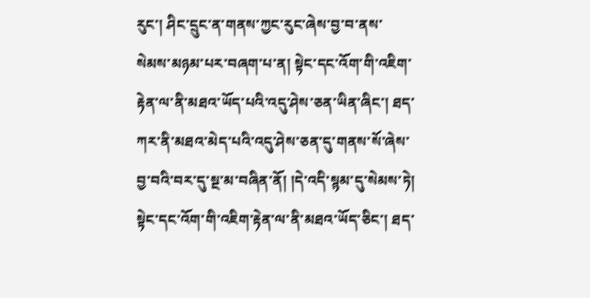རུང་། ཤིང་དྲུང་ན་གནས་ཀྱང་རུང་ཞེས་བྱ་བ་ནས་སེམས་མཉམ་པར་བཞག་པ་ན། སྟེང་དང་འོག་གི་འཇིག་རྟེན་ལ་ནི་མཐའ་ཡོད་པའི་འདུ་ཤེས་ཅན་ཡིན་ཞིང་། ཐད་ཀར་ནི་མཐའ་མེད་པའི་འདུ་ཤེས་ཅན་དུ་གནས་སོ་ཞེས་བྱ་བའི་བར་དུ་སྔ་མ་བཞིན་ནོ། །དེ་འདི་སྙམ་དུ་སེམས་ཏེ། སྟེང་དང་འོག་གི་འཇིག་རྟེན་ལ་ནི་མཐའ་ཡོད་ཅིང་། ཐད་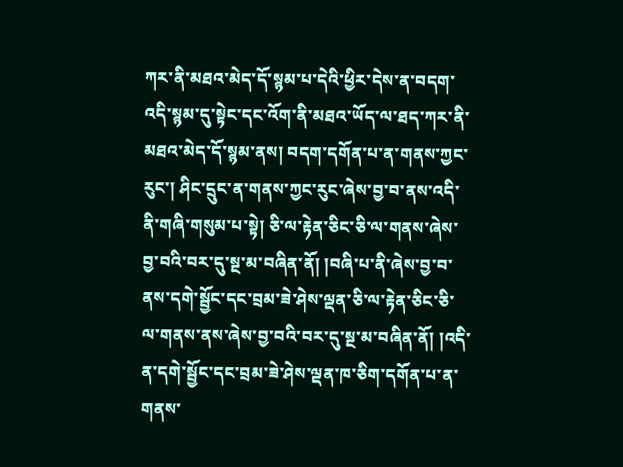ཀར་ནི་མཐའ་མེད་དོ་སྙམ་པ་དེའི་ཕྱིར་དེས་ན་བདག་འདི་སྙམ་དུ་སྟེང་དང་འོག་ནི་མཐའ་ཡོད་ལ་ཐད་ཀར་ནི་མཐའ་མེད་དོ་སྙམ་ནས། བདག་དགོན་པ་ན་གནས་ཀྱང་རུང་། ཤིང་དྲུང་ན་གནས་ཀྱང་རུང་ཞེས་བྱ་བ་ནས་འདི་ནི་གཞི་གསུམ་པ་སྟེ། ཅི་ལ་རྟེན་ཅིང་ཅི་ལ་གནས་ཞེས་བྱ་བའི་བར་དུ་སྔ་མ་བཞིན་ནོ། །བཞི་པ་ནི་ཞེས་བྱ་བ་ནས་དགེ་སྦྱོང་དང་བྲམ་ཟེ་ཤེས་ལྡན་ཅི་ལ་རྟེན་ཅིང་ཅི་ལ་གནས་ནས་ཞེས་བྱ་བའི་བར་དུ་སྔ་མ་བཞིན་ནོ། །འདི་ན་དགེ་སྦྱོང་དང་བྲམ་ཟེ་ཤེས་ལྡན་ཁ་ཅིག་དགོན་པ་ན་གནས་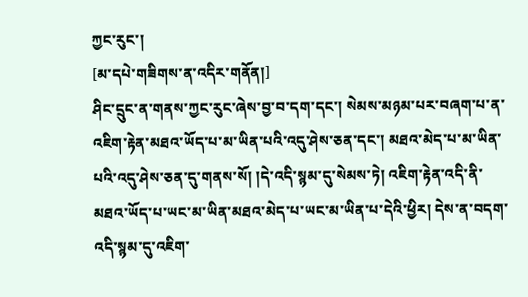ཀྱང་རུང་།
[མ་དཔེ་གཟིགས་ན་འདིར་གནོན།]
ཤིང་དྲུང་ན་གནས་ཀྱང་རུང་ཞེས་བྱ་བ་དག་དང་། སེམས་མཉམ་པར་བཞག་པ་ན་འཇིག་རྟེན་མཐའ་ཡོད་པ་མ་ཡིན་པའི་འདུ་ཤེས་ཅན་དང་། མཐའ་མེད་པ་མ་ཡིན་པའི་འདུ་ཤེས་ཅན་དུ་གནས་སོ། །དེ་འདི་སྙམ་དུ་སེམས་ཏེ། འཇིག་རྟེན་འདི་ནི་མཐའ་ཡོད་པ་ཡང་མ་ཡིན་མཐའ་མེད་པ་ཡང་མ་ཡིན་པ་དེའི་ཕྱིར། དེས་ན་བདག་འདི་སྙམ་དུ་འཇིག་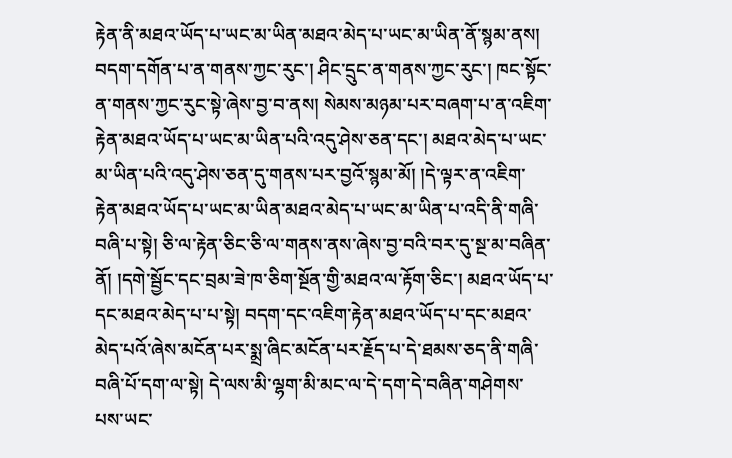རྟེན་ནི་མཐའ་ཡོད་པ་ཡང་མ་ཡིན་མཐའ་མེད་པ་ཡང་མ་ཡིན་ནོ་སྙམ་ནས། བདག་དགོན་པ་ན་གནས་ཀྱང་རུང་། ཤིང་དྲུང་ན་གནས་ཀྱང་རུང་། ཁང་སྟོང་ན་གནས་ཀྱང་རུང་སྟེ་ཞེས་བྱ་བ་ནས། སེམས་མཉམ་པར་བཞག་པ་ན་འཇིག་རྟེན་མཐའ་ཡོད་པ་ཡང་མ་ཡིན་པའི་འདུ་ཤེས་ཅན་དང་། མཐའ་མེད་པ་ཡང་མ་ཡིན་པའི་འདུ་ཤེས་ཅན་དུ་གནས་པར་བྱའོ་སྙམ་མོ། །དེ་ལྟར་ན་འཇིག་རྟེན་མཐའ་ཡོད་པ་ཡང་མ་ཡིན་མཐའ་མེད་པ་ཡང་མ་ཡིན་པ་འདི་ནི་གཞི་བཞི་པ་སྟེ། ཅི་ལ་རྟེན་ཅིང་ཅི་ལ་གནས་ནས་ཞེས་བྱ་བའི་བར་དུ་སྔ་མ་བཞིན་ནོ། །དགེ་སྦྱོང་དང་བྲམ་ཟེ་ཁ་ཅིག་སྔོན་གྱི་མཐའ་ལ་རྟོག་ཅིང་། མཐའ་ཡོད་པ་དང་མཐའ་མེད་པ་པ་སྟེ། བདག་དང་འཇིག་རྟེན་མཐའ་ཡོད་པ་དང་མཐའ་མེད་པའོ་ཞེས་མངོན་པར་སྨྲ་ཞིང་མངོན་པར་རྗོད་པ་དེ་ཐམས་ཅད་ནི་གཞི་བཞི་པོ་དག་ལ་སྟེ། དེ་ལས་མི་ལྷག་མི་མང་ལ་དེ་དག་དེ་བཞིན་གཤེགས་པས་ཡང་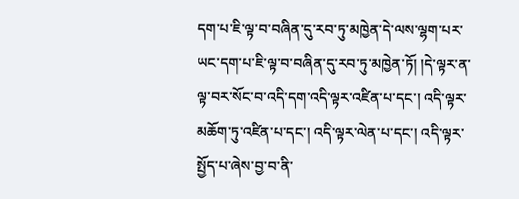དག་པ་ཇི་ལྟ་བ་བཞིན་དུ་རབ་ཏུ་མཁྱེན་དེ་ལས་ལྷག་པར་ཡང་དག་པ་ཇི་ལྟ་བ་བཞིན་དུ་རབ་ཏུ་མཁྱེན་ཏོ། །དེ་ལྟར་ན་ལྟ་བར་སོང་བ་འདི་དག་འདི་ལྟར་འཛིན་པ་དང་། འདི་ལྟར་མཆོག་ཏུ་འཛིན་པ་དང་། འདི་ལྟར་ལེན་པ་དང་། འདི་ལྟར་སྤྱོད་པ་ཞེས་བྱ་བ་ནི་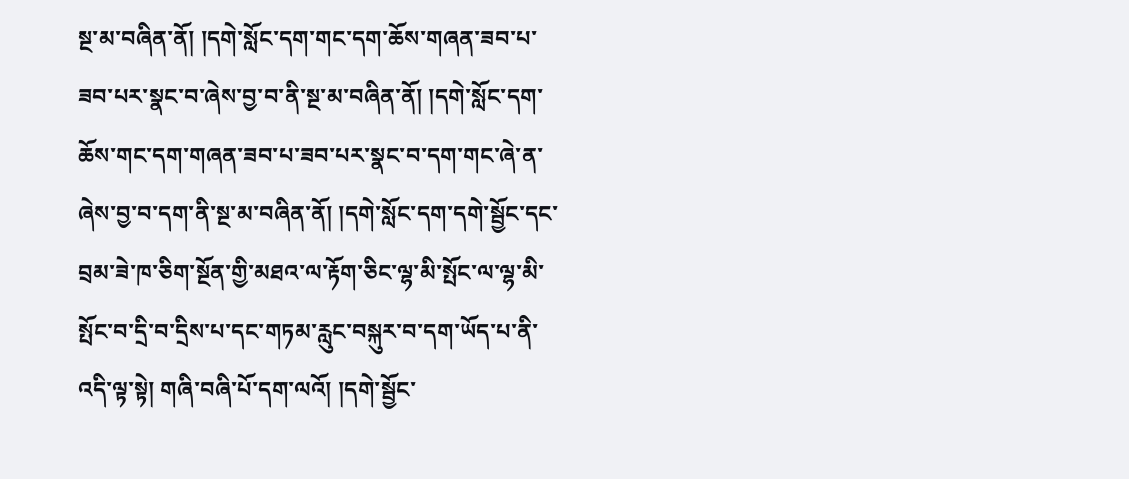སྔ་མ་བཞིན་ནོ། །དགེ་སློང་དག་གང་དག་ཆོས་གཞན་ཟབ་པ་ཟབ་པར་སྣང་བ་ཞེས་བྱ་བ་ནི་སྔ་མ་བཞིན་ནོ། །དགེ་སློང་དག་ཆོས་གང་དག་གཞན་ཟབ་པ་ཟབ་པར་སྣང་བ་དག་གང་ཞེ་ན་ཞེས་བྱ་བ་དག་ནི་སྔ་མ་བཞིན་ནོ། །དགེ་སློང་དག་དགེ་སྦྱོང་དང་བྲམ་ཟེ་ཁ་ཅིག་སྔོན་གྱི་མཐའ་ལ་རྟོག་ཅིང་ལྷ་མི་སྤོང་ལ་ལྷ་མི་སྤོང་བ་དྲི་བ་དྲིས་པ་དང་གཏམ་རླུང་བསྐུར་བ་དག་ཡོད་པ་ནི་འདི་ལྟ་སྟེ། གཞི་བཞི་པོ་དག་ལའོ། །དགེ་སྦྱོང་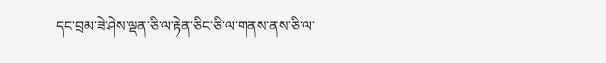དང་བྲམ་ཟེ་ཤེས་ལྡན་ཅི་ལ་རྟེན་ཅིང་ཅི་ལ་གནས་ནས་ཅི་ལ་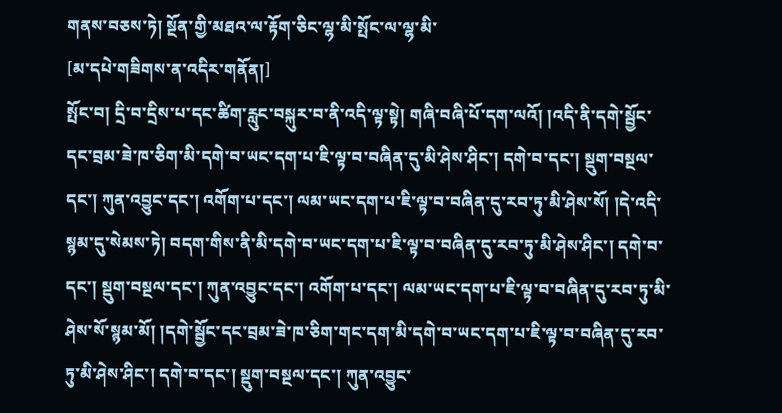གནས་བཅས་ཏེ། སྔོན་གྱི་མཐའ་ལ་རྟོག་ཅིང་ལྷ་མི་སྤོང་ལ་ལྷ་མི་
[མ་དཔེ་གཟིགས་ན་འདིར་གནོན།]
སྤོང་བ། དྲི་བ་དྲིས་པ་དང་ཚིག་རླུང་བསྐུར་བ་ནི་འདི་ལྟ་སྟེ། གཞི་བཞི་པོ་དག་ལའོ། །འདི་ནི་དགེ་སྦྱོང་དང་བྲམ་ཟེ་ཁ་ཅིག་མི་དགེ་བ་ཡང་དག་པ་ཇི་ལྟ་བ་བཞིན་དུ་མི་ཤེས་ཤིང་། དགེ་བ་དང་། སྡུག་བསྔལ་དང་། ཀུན་འབྱུང་དང་། འགོག་པ་དང་། ལམ་ཡང་དག་པ་ཇི་ལྟ་བ་བཞིན་དུ་རབ་ཏུ་མི་ཤེས་སོ། །དེ་འདི་སྙམ་དུ་སེམས་ཏེ། བདག་གིས་ནི་མི་དགེ་བ་ཡང་དག་པ་ཇི་ལྟ་བ་བཞིན་དུ་རབ་ཏུ་མི་ཤེས་ཤིང་། དགེ་བ་དང་། སྡུག་བསྔལ་དང་། ཀུན་འབྱུང་དང་། འགོག་པ་དང་། ལམ་ཡང་དག་པ་ཇི་ལྟ་བ་བཞིན་དུ་རབ་ཏུ་མི་ཤེས་སོ་སྙམ་མོ། །དགེ་སྦྱོང་དང་བྲམ་ཟེ་ཁ་ཅིག་གང་དག་མི་དགེ་བ་ཡང་དག་པ་ཇི་ལྟ་བ་བཞིན་དུ་རབ་ཏུ་མི་ཤེས་ཤིང་། དགེ་བ་དང་། སྡུག་བསྔལ་དང་། ཀུན་འབྱུང་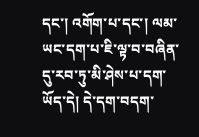དང་། འགོག་པ་དང་། ལམ་ཡང་དག་པ་ཇི་ལྟ་བ་བཞིན་དུ་རབ་ཏུ་མི་ཤེས་པ་དག་ཡོད་དེ། དེ་དག་བདག་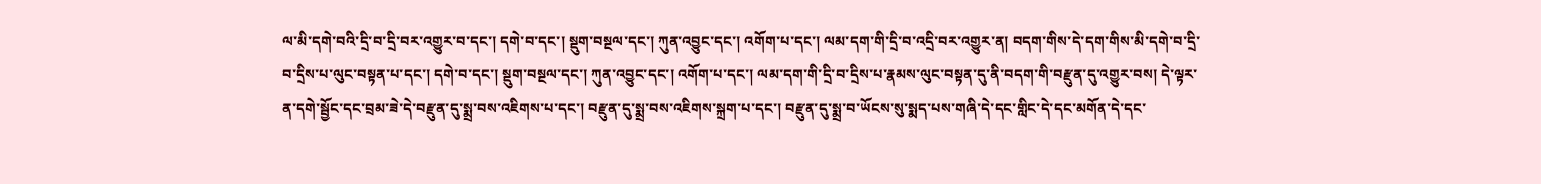ལ་མི་དགེ་བའི་དྲི་བ་དྲི་བར་འགྱུར་བ་དང་། དགེ་བ་དང་། སྡུག་བསྔལ་དང་། ཀུན་འབྱུང་དང་། འགོག་པ་དང་། ལམ་དག་གི་དྲི་བ་འདྲི་བར་འགྱུར་ན། བདག་གིས་དེ་དག་གིས་མི་དགེ་བ་དྲི་བ་དྲིས་པ་ལུང་བསྟན་པ་དང་། དགེ་བ་དང་། སྡུག་བསྔལ་དང་། ཀུན་འབྱུང་དང་། འགོག་པ་དང་། ལམ་དག་གི་དྲི་བ་དྲིས་པ་རྣམས་ལུང་བསྟན་དུ་ནི་བདག་གི་བརྫུན་དུ་འགྱུར་བས། དེ་ལྟར་ན་དགེ་སྦྱོང་དང་བྲམ་ཟེ་དེ་བརྫུན་དུ་སྨྲ་བས་འཇིགས་པ་དང་། བརྫུན་དུ་སྨྲ་བས་འཇིགས་སྐྲག་པ་དང་། བརྫུན་དུ་སྨྲ་བ་ཡོངས་སུ་སྨད་པས་གཞི་དེ་དང་གླིང་དེ་དང་མགོན་དེ་དང་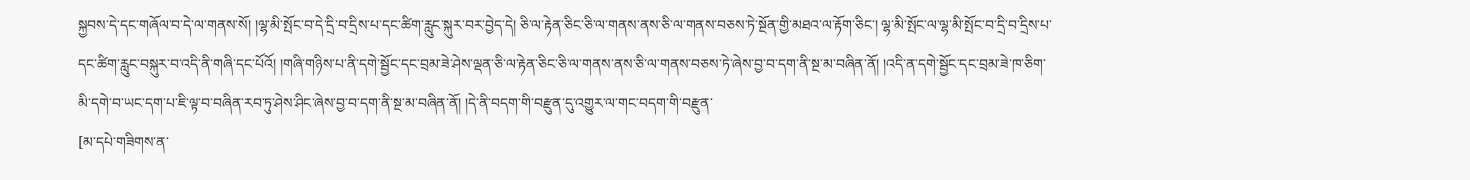སྐྱབས་དེ་དང་གཞོལ་བ་དེ་ལ་གནས་སོ། །ལྷ་མི་སྤོང་བ་དེ་དྲི་བ་དྲིས་པ་དང་ཚིག་རླུང་སྐུར་བར་བྱེད་དེ། ཅི་ལ་རྟེན་ཅིང་ཅི་ལ་གནས་ནས་ཅི་ལ་གནས་བཅས་ཏེ་སྔོན་གྱི་མཐའ་ལ་རྟོག་ཅིང་། ལྷ་མི་སྤོང་ལ་ལྷ་མི་སྤོང་བ་དྲི་བ་དྲིས་པ་དང་ཚིག་རླུང་བསྐུར་བ་འདི་ནི་གཞི་དང་པོའོ། །གཞི་གཉིས་པ་ནི་དགེ་སྦྱོང་དང་བྲམ་ཟེ་ཤེས་ལྡན་ཅི་ལ་རྟེན་ཅིང་ཅི་ལ་གནས་ནས་ཅི་ལ་གནས་བཅས་ཏེ་ཞེས་བྱ་བ་དག་ནི་སྔ་མ་བཞིན་ནོ། །འདི་ན་དགེ་སྦྱོང་དང་བྲམ་ཟེ་ཁ་ཅིག་མི་དགེ་བ་ཡང་དག་པ་ཇི་ལྟ་བ་བཞིན་རབ་ཏུ་ཤེས་ཤིང་ཞེས་བྱ་བ་དག་ནི་སྔ་མ་བཞིན་ནོ། །དེ་ནི་བདག་གི་བརྫུན་དུ་འགྱུར་ལ་གང་བདག་གི་བརྫུན་
[མ་དཔེ་གཟིགས་ན་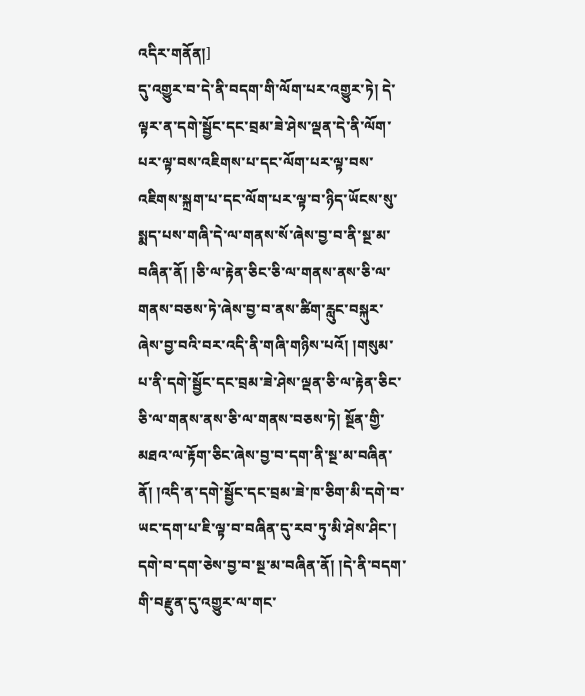འདིར་གནོན།]
དུ་འགྱུར་བ་དེ་ནི་བདག་གི་ལོག་པར་འགྱུར་ཏེ། དེ་ལྟར་ན་དགེ་སྦྱོང་དང་བྲམ་ཟེ་ཤེས་ལྡན་དེ་ནི་ལོག་པར་ལྟ་བས་འཇིགས་པ་དང་ལོག་པར་ལྟ་བས་འཇིགས་སྐྲག་པ་དང་ལོག་པར་ལྟ་བ་ཉིད་ཡོངས་སུ་སྨད་པས་གཞི་དེ་ལ་གནས་སོ་ཞེས་བྱ་བ་ནི་སྔ་མ་བཞིན་ནོ། །ཅི་ལ་རྟེན་ཅིང་ཅི་ལ་གནས་ནས་ཅི་ལ་གནས་བཅས་ཏེ་ཞེས་བྱ་བ་ནས་ཚིག་རླུང་བསྐུར་ཞེས་བྱ་བའི་བར་འདི་ནི་གཞི་གཉིས་པའོ། །གསུམ་པ་ནི་དགེ་སྦྱོང་དང་བྲམ་ཟེ་ཤེས་ལྡན་ཅི་ལ་རྟེན་ཅིང་ཅི་ལ་གནས་ནས་ཅི་ལ་གནས་བཅས་ཏེ། སྔོན་གྱི་མཐའ་ལ་རྟོག་ཅིང་ཞེས་བྱ་བ་དག་ནི་སྔ་མ་བཞིན་ནོ། །འདི་ན་དགེ་སྦྱོང་དང་བྲམ་ཟེ་ཁ་ཅིག་མི་དགེ་བ་ཡང་དག་པ་ཇི་ལྟ་བ་བཞིན་དུ་རབ་ཏུ་མི་ཤེས་ཤིང་། དགེ་བ་དག་ཅེས་བྱ་བ་སྔ་མ་བཞིན་ནོ། །དེ་ནི་བདག་གི་བརྫུན་དུ་འགྱུར་ལ་གང་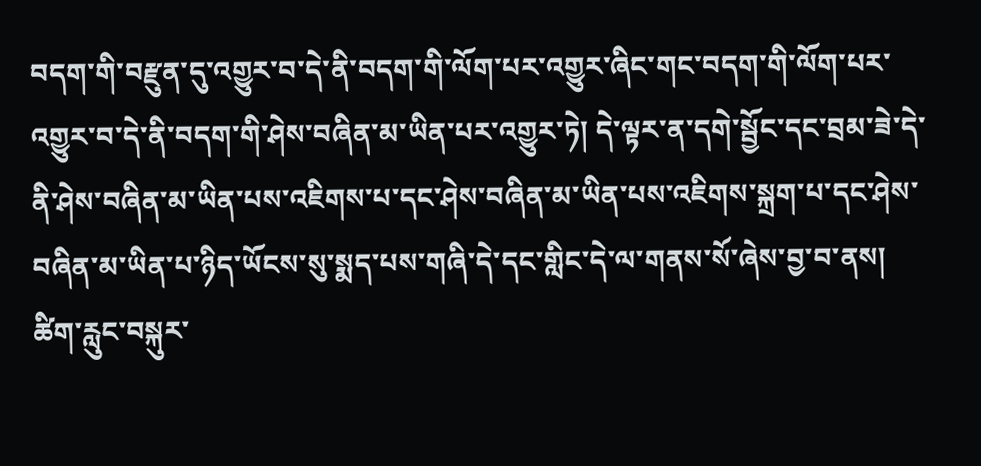བདག་གི་བརྫུན་དུ་འགྱུར་བ་དེ་ནི་བདག་གི་ལོག་པར་འགྱུར་ཞིང་གང་བདག་གི་ལོག་པར་འགྱུར་བ་དེ་ནི་བདག་གི་ཤེས་བཞིན་མ་ཡིན་པར་འགྱུར་ཏེ། དེ་ལྟར་ན་དགེ་སྦྱོང་དང་བྲམ་ཟེ་དེ་ནི་ཤེས་བཞིན་མ་ཡིན་པས་འཇིགས་པ་དང་ཤེས་བཞིན་མ་ཡིན་པས་འཇིགས་སྐྲག་པ་དང་ཤེས་བཞིན་མ་ཡིན་པ་ཉིད་ཡོངས་སུ་སྨད་པས་གཞི་དེ་དང་གླིང་དེ་ལ་གནས་སོ་ཞེས་བྱ་བ་ནས། ཚིག་རླུང་བསྐུར་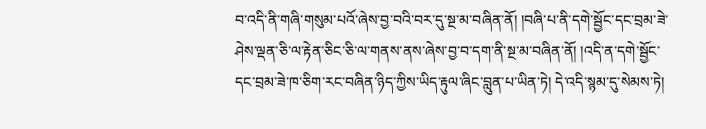བ་འདི་ནི་གཞི་གསུམ་པའོ་ཞེས་བྱ་བའི་བར་དུ་སྔ་མ་བཞིན་ནོ། །བཞི་པ་ནི་དགེ་སྦྱོང་དང་བྲམ་ཟེ་ཤེས་ལྡན་ཅི་ལ་རྟེན་ཅིང་ཅི་ལ་གནས་ནས་ཞེས་བྱ་བ་དག་ནི་སྔ་མ་བཞིན་ནོ། །འདི་ན་དགེ་སྦྱོང་དང་བྲམ་ཟེ་ཁ་ཅིག་རང་བཞིན་ཉིད་ཀྱིས་ཡིད་རྟུལ་ཞིང་བླུན་པ་ཡིན་ཏེ། དེ་འདི་སྙམ་དུ་སེམས་ཏེ།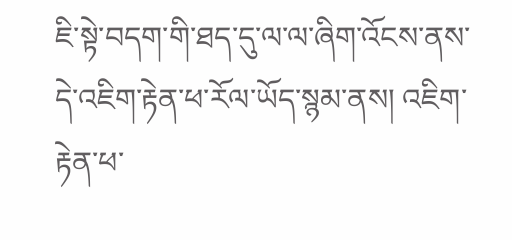ཇི་སྟེ་བདག་གི་ཐད་དུ་ལ་ལ་ཞིག་འོངས་ནས་དེ་འཇིག་རྟེན་ཕ་རོལ་ཡོད་སྙམ་ནས། འཇིག་རྟེན་ཕ་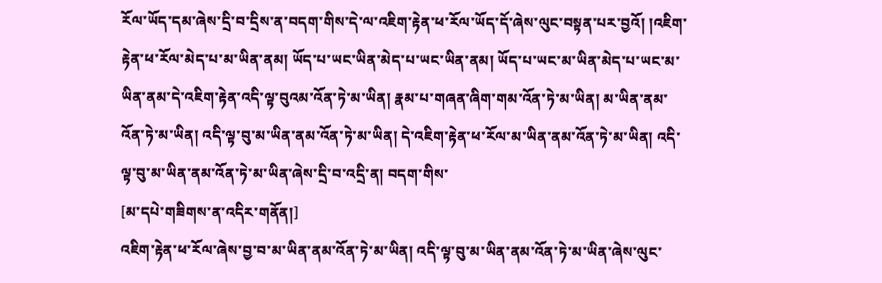རོལ་ཡོད་དམ་ཞེས་དྲི་བ་དྲིས་ན་བདག་གིས་དེ་ལ་འཇིག་རྟེན་ཕ་རོལ་ཡོད་དོ་ཞེས་ལུང་བསྟན་པར་བྱའོ། །འཇིག་རྟེན་ཕ་རོལ་མེད་པ་མ་ཡིན་ནམ། ཡོད་པ་ཡང་ཡིན་མེད་པ་ཡང་ཡིན་ནམ། ཡོད་པ་ཡང་མ་ཡིན་མེད་པ་ཡང་མ་ཡིན་ནམ་དེ་འཇིག་རྟེན་འདི་ལྟ་བུའམ་འོན་ཏེ་མ་ཡིན། རྣམ་པ་གཞན་ཞིག་གམ་འོན་ཏེ་མ་ཡིན། མ་ཡིན་ནམ་འོན་ཏེ་མ་ཡིན། འདི་ལྟ་བུ་མ་ཡིན་ནམ་འོན་ཏེ་མ་ཡིན། དེ་འཇིག་རྟེན་ཕ་རོལ་མ་ཡིན་ནམ་འོན་ཏེ་མ་ཡིན། འདི་ལྟ་བུ་མ་ཡིན་ནམ་འོན་ཏེ་མ་ཡིན་ཞེས་དྲི་བ་འདྲི་ན། བདག་གིས་
[མ་དཔེ་གཟིགས་ན་འདིར་གནོན།]
འཇིག་རྟེན་ཕ་རོལ་ཞེས་བྱ་བ་མ་ཡིན་ནམ་འོན་ཏེ་མ་ཡིན། འདི་ལྟ་བུ་མ་ཡིན་ནམ་འོན་ཏེ་མ་ཡིན་ཞེས་ལུང་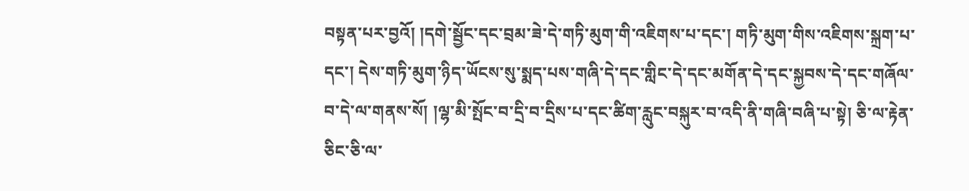བསྟན་པར་བྱའོ། །དགེ་སྦྱོང་དང་བྲམ་ཟེ་དེ་གཏི་མུག་གི་འཇིགས་པ་དང་། གཏི་མུག་གིས་འཇིགས་སྐྲག་པ་དང་། དེས་གཏི་མུག་ཉིད་ཡོངས་སུ་སྨད་པས་གཞི་དེ་དང་གླིང་དེ་དང་མགོན་དེ་དང་སྐྱབས་དེ་དང་གཞོལ་བ་དེ་ལ་གནས་སོ། །ལྷ་མི་སྤོང་བ་དྲི་བ་དྲིས་པ་དང་ཚིག་རླུང་བསྐུར་བ་འདི་ནི་གཞི་བཞི་པ་སྟེ། ཅི་ལ་རྟེན་ཅིང་ཅི་ལ་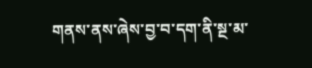གནས་ནས་ཞེས་བྱ་བ་དག་ནི་སྔ་མ་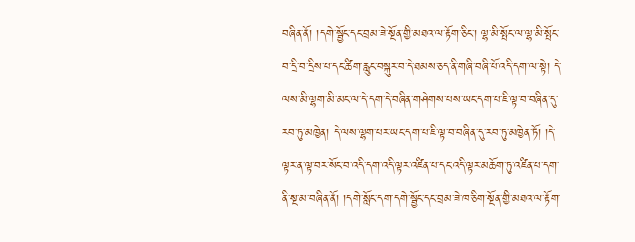བཞིན་ནོ། །དགེ་སྦྱོང་དང་བྲམ་ཟེ་སྔོན་གྱི་མཐའ་ལ་རྟོག་ཅིང་། ལྷ་མི་སྤོང་ལ་ལྷ་མི་སྤོང་བ་དྲི་བ་དྲིས་པ་དང་ཚིག་རླུང་བསྐུར་བ་དེ་ཐམས་ཅད་ནི་གཞི་བཞི་པོ་འདི་དག་ལ་སྟེ། དེ་ལས་མི་ལྷག་མི་མང་ལ་དེ་དག་དེ་བཞིན་གཤེགས་པས་ཡང་དག་པ་ཇི་ལྟ་བ་བཞིན་དུ་རབ་ཏུ་མཁྱེན། དེ་ལས་ལྷག་པར་ཡང་དག་པ་ཇི་ལྟ་བ་བཞིན་དུ་རབ་ཏུ་མཁྱེན་ཏོ། །དེ་ལྟར་ན་ལྟ་བར་སོང་བ་འདི་དག་འདི་ལྟར་འཛིན་པ་དང་འདི་ལྟར་མཆོག་ཏུ་འཛིན་པ་དག་ནི་སྔ་མ་བཞིན་ནོ། །དགེ་སློང་དག་དགེ་སྦྱོང་དང་བྲམ་ཟེ་ཁ་ཅིག་སྔོན་གྱི་མཐའ་ལ་རྟོག་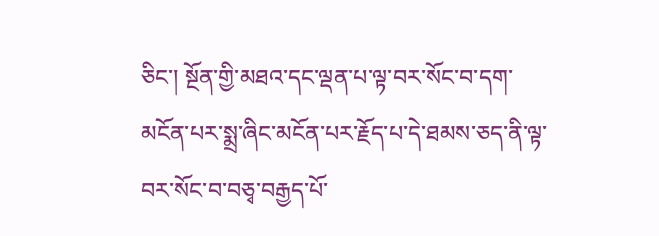ཅིང་། སྔོན་གྱི་མཐའ་དང་ལྡན་པ་ལྟ་བར་སོང་བ་དག་མངོན་པར་སྨྲ་ཞིང་མངོན་པར་རྗོད་པ་དེ་ཐམས་ཅད་ནི་ལྟ་བར་སོང་བ་བཅྭ་བརྒྱད་པོ་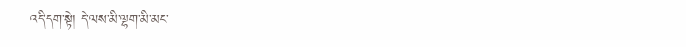འདི་དག་སྟེ། དེ་ལས་མི་ལྷག་མི་མང་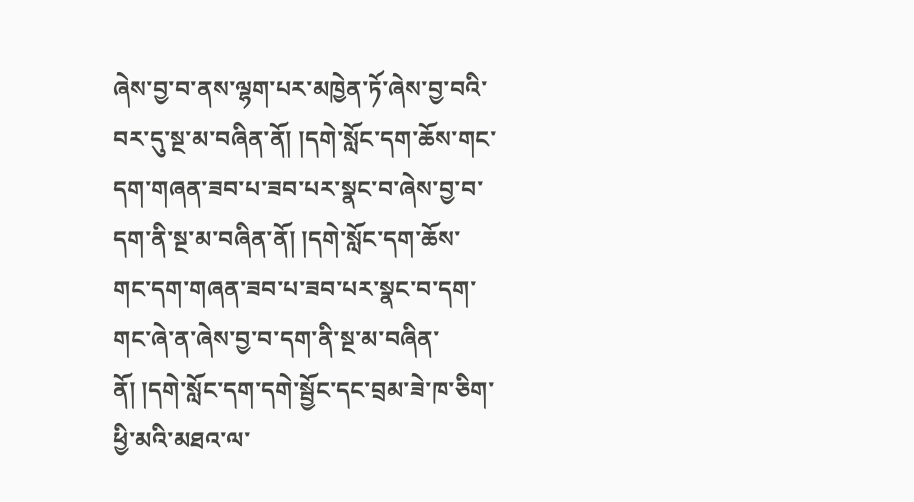ཞེས་བྱ་བ་ནས་ལྷག་པར་མཁྱེན་ཏོ་ཞེས་བྱ་བའི་བར་དུ་སྔ་མ་བཞིན་ནོ། །དགེ་སློང་དག་ཆོས་གང་དག་གཞན་ཟབ་པ་ཟབ་པར་སྣང་བ་ཞེས་བྱ་བ་དག་ནི་སྔ་མ་བཞིན་ནོ། །དགེ་སློང་དག་ཆོས་གང་དག་གཞན་ཟབ་པ་ཟབ་པར་སྣང་བ་དག་གང་ཞེ་ན་ཞེས་བྱ་བ་དག་ནི་སྔ་མ་བཞིན་ནོ། །དགེ་སློང་དག་དགེ་སྦྱོང་དང་བྲམ་ཟེ་ཁ་ཅིག་ཕྱི་མའི་མཐའ་ལ་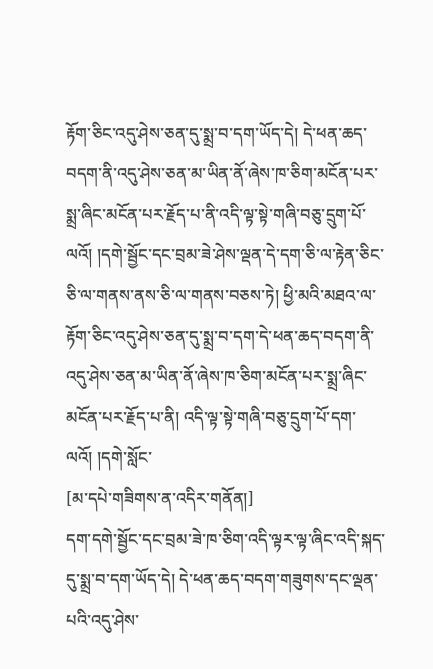རྟོག་ཅིང་འདུ་ཤེས་ཅན་དུ་སྨྲ་བ་དག་ཡོད་དེ། དེ་ཕན་ཆད་བདག་ནི་འདུ་ཤེས་ཅན་མ་ཡིན་ནོ་ཞེས་ཁ་ཅིག་མངོན་པར་སྨྲ་ཞིང་མངོན་པར་རྗོད་པ་ནི་འདི་ལྟ་སྟེ་གཞི་བཅུ་དྲུག་པོ་ལའོ། །དགེ་སྦྱོང་དང་བྲམ་ཟེ་ཤེས་ལྡན་དེ་དག་ཅི་ལ་རྟེན་ཅིང་ཅི་ལ་གནས་ནས་ཅི་ལ་གནས་བཅས་ཏེ། ཕྱི་མའི་མཐའ་ལ་རྟོག་ཅིང་འདུ་ཤེས་ཅན་དུ་སྨྲ་བ་དག་དེ་ཕན་ཆད་བདག་ནི་འདུ་ཤེས་ཅན་མ་ཡིན་ནོ་ཞེས་ཁ་ཅིག་མངོན་པར་སྨྲ་ཞིང་མངོན་པར་རྗོད་པ་ནི། འདི་ལྟ་སྟེ་གཞི་བཅུ་དྲུག་པོ་དག་ལའོ། །དགེ་སློང་
[མ་དཔེ་གཟིགས་ན་འདིར་གནོན།]
དག་དགེ་སྦྱོང་དང་བྲམ་ཟེ་ཁ་ཅིག་འདི་ལྟར་ལྟ་ཞིང་འདི་སྐད་དུ་སྨྲ་བ་དག་ཡོད་དེ། དེ་ཕན་ཆད་བདག་གཟུགས་དང་ལྡན་པའི་འདུ་ཤེས་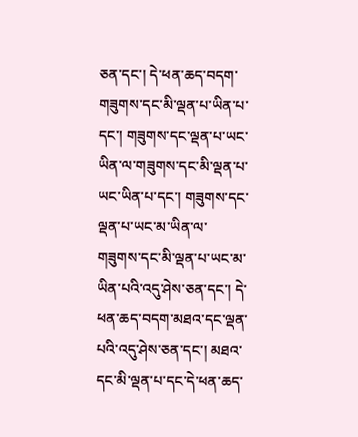ཅན་དང་། དེ་ཕན་ཆད་བདག་གཟུགས་དང་མི་ལྡན་པ་ཡིན་པ་དང་། གཟུགས་དང་ལྡན་པ་ཡང་ཡིན་ལ་གཟུགས་དང་མི་ལྡན་པ་ཡང་ཡིན་པ་དང་། གཟུགས་དང་ལྡན་པ་ཡང་མ་ཡིན་ལ་གཟུགས་དང་མི་ལྡན་པ་ཡང་མ་ཡིན་པའི་འདུ་ཤེས་ཅན་དང་། དེ་ཕན་ཆད་བདག་མཐའ་དང་ལྡན་པའི་འདུ་ཤེས་ཅན་དང་། མཐའ་དང་མི་ལྡན་པ་དང་དེ་ཕན་ཆད་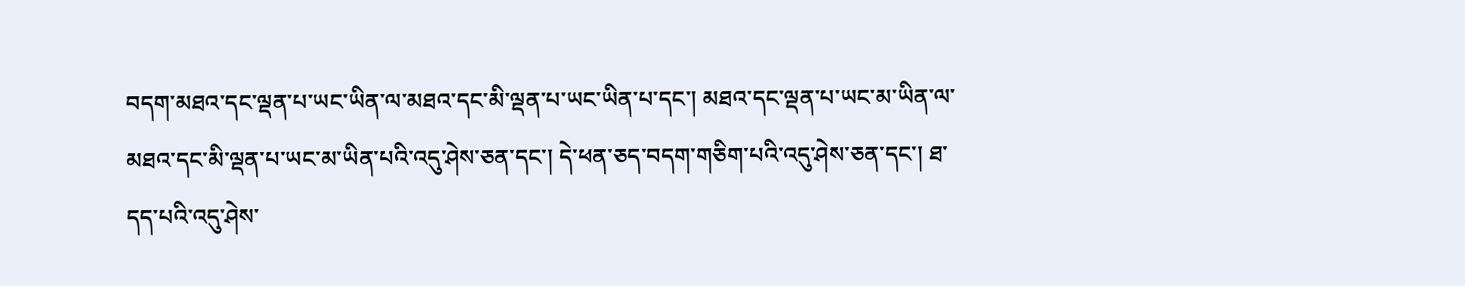བདག་མཐའ་དང་ལྡན་པ་ཡང་ཡིན་ལ་མཐའ་དང་མི་ལྡན་པ་ཡང་ཡིན་པ་དང་། མཐའ་དང་ལྡན་པ་ཡང་མ་ཡིན་ལ་མཐའ་དང་མི་ལྡན་པ་ཡང་མ་ཡིན་པའི་འདུ་ཤེས་ཅན་དང་། དེ་ཕན་ཅད་བདག་གཅིག་པའི་འདུ་ཤེས་ཅན་དང་། ཐ་དད་པའི་འདུ་ཤེས་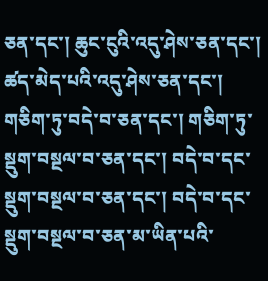ཅན་དང་། ཆུང་ངུའི་འདུ་ཤེས་ཅན་དང་། ཚད་མེད་པའི་འདུ་ཤེས་ཅན་དང་། གཅིག་ཏུ་བདེ་བ་ཅན་དང་། གཅིག་ཏུ་སྡུག་བསྔལ་བ་ཅན་དང་། བདེ་བ་དང་སྡུག་བསྔལ་བ་ཅན་དང་། བདེ་བ་དང་སྡུག་བསྔལ་བ་ཅན་མ་ཡིན་པའི་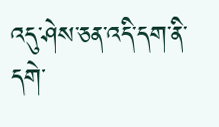འདུ་ཤེས་ཅན་འདི་དག་ནི་དགེ་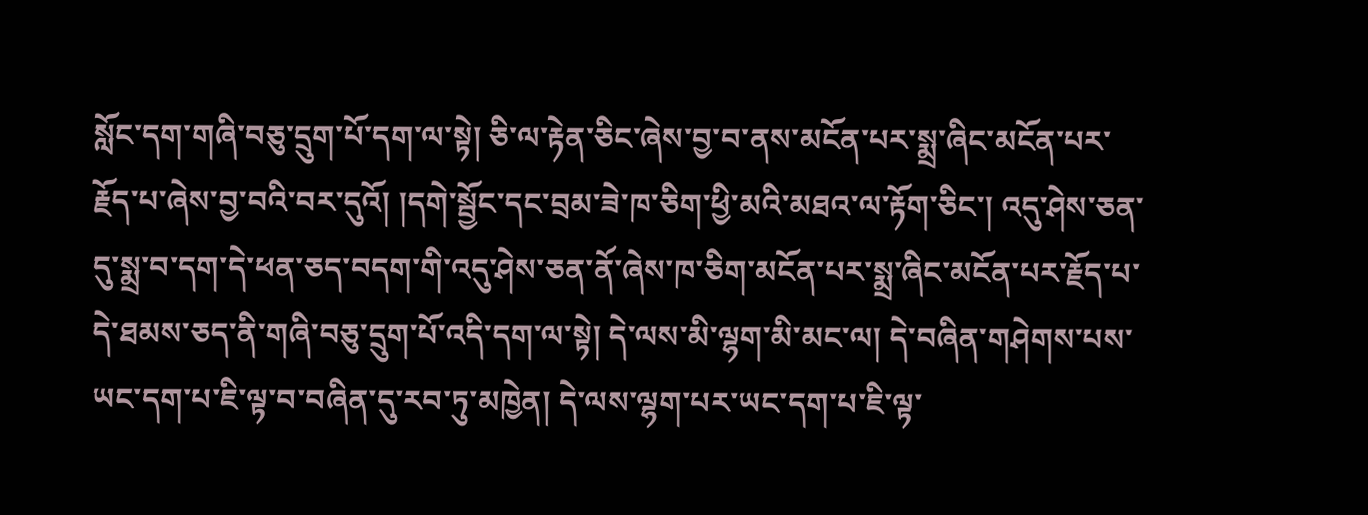སློང་དག་གཞི་བཅུ་དྲུག་པོ་དག་ལ་སྟེ། ཅི་ལ་རྟེན་ཅིང་ཞེས་བྱ་བ་ནས་མངོན་པར་སྨྲ་ཞིང་མངོན་པར་རྗོད་པ་ཞེས་བྱ་བའི་བར་དུའོ། །དགེ་སྦྱོང་དང་བྲམ་ཟེ་ཁ་ཅིག་ཕྱི་མའི་མཐའ་ལ་རྟོག་ཅིང་། འདུ་ཤེས་ཅན་དུ་སྨྲ་བ་དག་དེ་ཕན་ཅད་བདག་གི་འདུ་ཤེས་ཅན་ནོ་ཞེས་ཁ་ཅིག་མངོན་པར་སྨྲ་ཞིང་མངོན་པར་རྗོད་པ་དེ་ཐམས་ཅད་ནི་གཞི་བཅུ་དྲུག་པོ་འདི་དག་ལ་སྟེ། དེ་ལས་མི་ལྷག་མི་མང་ལ། དེ་བཞིན་གཤེགས་པས་ཡང་དག་པ་ཇི་ལྟ་བ་བཞིན་དུ་རབ་ཏུ་མཁྱེན། དེ་ལས་ལྷག་པར་ཡང་དག་པ་ཇི་ལྟ་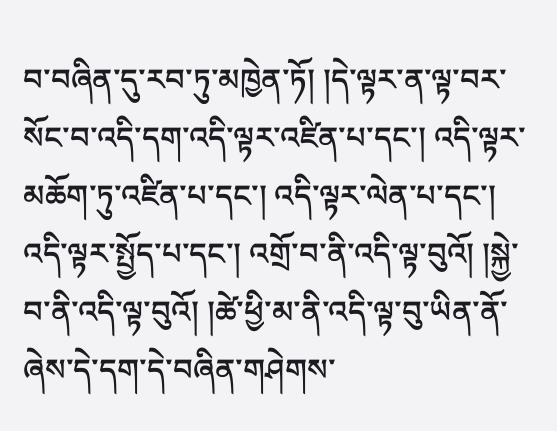བ་བཞིན་དུ་རབ་ཏུ་མཁྱེན་ཏོ། །དེ་ལྟར་ན་ལྟ་བར་སོང་བ་འདི་དག་འདི་ལྟར་འཛིན་པ་དང་། འདི་ལྟར་མཆོག་ཏུ་འཛིན་པ་དང་། འདི་ལྟར་ལེན་པ་དང་། འདི་ལྟར་སྤྱོད་པ་དང་། འགྲོ་བ་ནི་འདི་ལྟ་བུའོ། །སྐྱེ་བ་ནི་འདི་ལྟ་བུའོ། །ཚེ་ཕྱི་མ་ནི་འདི་ལྟ་བུ་ཡིན་ནོ་ཞེས་དེ་དག་དེ་བཞིན་གཤེགས་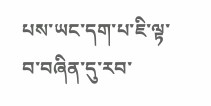པས་ཡང་དག་པ་ཇི་ལྟ་བ་བཞིན་དུ་རབ་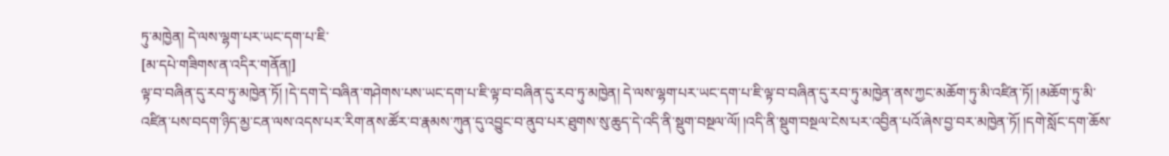ཏུ་མཁྱེན། དེ་ལས་ལྷག་པར་ཡང་དག་པ་ཇི་
[མ་དཔེ་གཟིགས་ན་འདིར་གནོན།]
ལྟ་བ་བཞིན་དུ་རབ་ཏུ་མཁྱེན་ཏོ། །དེ་དག་དེ་བཞིན་གཤེགས་པས་ཡང་དག་པ་ཇི་ལྟ་བ་བཞིན་དུ་རབ་ཏུ་མཁྱེན། དེ་ལས་ལྷག་པར་ཡང་དག་པ་ཇི་ལྟ་བ་བཞིན་དུ་རབ་ཏུ་མཁྱེན་ནས་ཀྱང་མཆོག་ཏུ་མི་འཛིན་ཏོ། །མཆོག་ཏུ་མི་འཛིན་པས་བདག་ཉིད་མྱ་ངན་ལས་འདས་པར་རིག་ནས་ཚོར་བ་རྣམས་ཀུན་དུ་འབྱུང་བ་ནུབ་པར་ཐུགས་སུ་ཆུད་དེ་འདི་ནི་སྡུག་བསྔལ་ལོ། །འདི་ནི་སྡུག་བསྔལ་ངེས་པར་འབྱིན་པའོ་ཞེས་བྱ་བར་མཁྱེན་ཏོ། །དགེ་སློང་དག་ཆོས་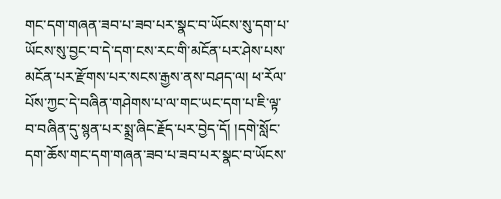གང་དག་གཞན་ཟབ་པ་ཟབ་པར་སྣང་བ་ཡོངས་སུ་དག་པ་ཡོངས་སུ་བྱང་བ་དེ་དག་ངས་རང་གི་མངོན་པར་ཤེས་པས་མངོན་པར་རྫོགས་པར་སངས་རྒྱས་ནས་བཤད་ལ། ཕ་རོལ་པོས་ཀྱང་དེ་བཞིན་གཤེགས་པ་ལ་གང་ཡང་དག་པ་ཇི་ལྟ་བ་བཞིན་དུ་སྙན་པར་སྨྲ་ཞིང་རྗོད་པར་བྱེད་དོ། །དགེ་སློང་དག་ཆོས་གང་དག་གཞན་ཟབ་པ་ཟབ་པར་སྣང་བ་ཡོངས་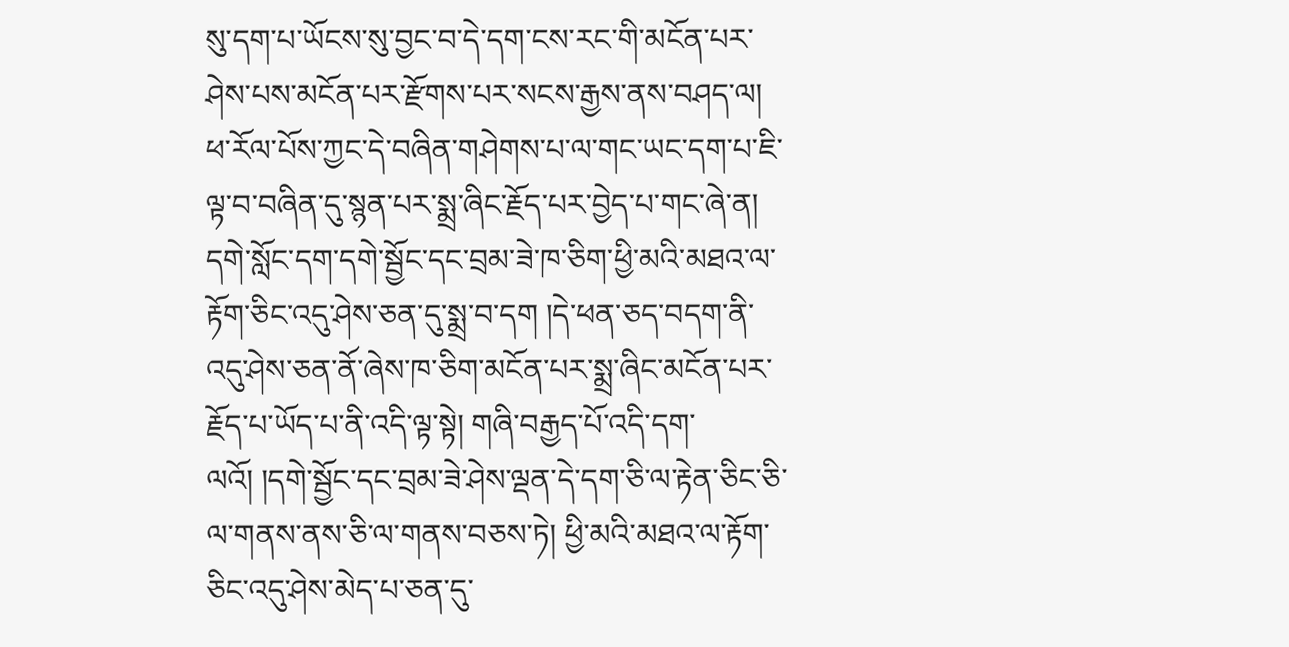སུ་དག་པ་ཡོངས་སུ་བྱང་བ་དེ་དག་ངས་རང་གི་མངོན་པར་ཤེས་པས་མངོན་པར་རྫོགས་པར་སངས་རྒྱས་ནས་བཤད་ལ། ཕ་རོལ་པོས་ཀྱང་དེ་བཞིན་གཤེགས་པ་ལ་གང་ཡང་དག་པ་ཇི་ལྟ་བ་བཞིན་དུ་སྙན་པར་སྨྲ་ཞིང་རྗོད་པར་བྱེད་པ་གང་ཞེ་ན། དགེ་སློང་དག་དགེ་སྦྱོང་དང་བྲམ་ཟེ་ཁ་ཅིག་ཕྱི་མའི་མཐའ་ལ་རྟོག་ཅིང་འདུ་ཤེས་ཅན་དུ་སྨྲ་བ་དག །དེ་ཕན་ཅད་བདག་ནི་འདུ་ཤེས་ཅན་ནོ་ཞེས་ཁ་ཅིག་མངོན་པར་སྨྲ་ཞིང་མངོན་པར་རྗོད་པ་ཡོད་པ་ནི་འདི་ལྟ་སྟེ། གཞི་བརྒྱད་པོ་འདི་དག་ལའོ། །དགེ་སྦྱོང་དང་བྲམ་ཟེ་ཤེས་ལྡན་དེ་དག་ཅི་ལ་རྟེན་ཅིང་ཅི་ལ་གནས་ནས་ཅི་ལ་གནས་བཅས་ཏེ། ཕྱི་མའི་མཐའ་ལ་རྟོག་ཅིང་འདུ་ཤེས་མེད་པ་ཅན་དུ་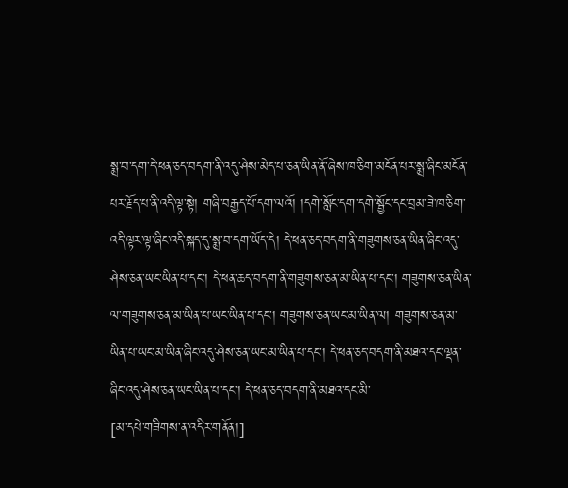སྨྲ་བ་དག་དེ་ཕན་ཅད་བདག་ནི་འདུ་ཤེས་མེད་པ་ཅན་ཡིན་ནོ་ཞེས་ཁ་ཅིག་མངོན་པར་སྨྲ་ཞིང་མངོན་པར་རྗོད་པ་ནི་འདི་ལྟ་སྟེ། གཞི་བརྒྱད་པོ་དག་ལའོ། །དགེ་སློང་དག་དགེ་སྦྱོང་དང་བྲམ་ཟེ་ཁ་ཅིག་འདི་ལྟར་ལྟ་ཞིང་འདི་སྐད་དུ་སྨྲ་བ་དག་ཡོད་དེ། དེ་ཕན་ཅད་བདག་ནི་གཟུགས་ཅན་ཡིན་ཞིང་འདུ་ཤེས་ཅན་ཡང་ཡིན་པ་དང་། དེ་ཕན་ཆད་བདག་ནི་གཟུགས་ཅན་མ་ཡིན་པ་དང་། གཟུགས་ཅན་ཡིན་ལ་གཟུགས་ཅན་མ་ཡིན་པ་ཡང་ཡིན་པ་དང་། གཟུགས་ཅན་ཡང་མ་ཡིན་ལ། གཟུགས་ཅན་མ་ཡིན་པ་ཡང་མ་ཡིན་ཞིང་འདུ་ཤེས་ཅན་ཡང་མ་ཡིན་པ་དང་། དེ་ཕན་ཅད་བདག་ནི་མཐའ་དང་ལྡན་ཞིང་འདུ་ཤེས་ཅན་ཡང་ཡིན་པ་དང་། དེ་ཕན་ཅད་བདག་ནི་མཐའ་དང་མི་
[མ་དཔེ་གཟིགས་ན་འདིར་གནོན།]